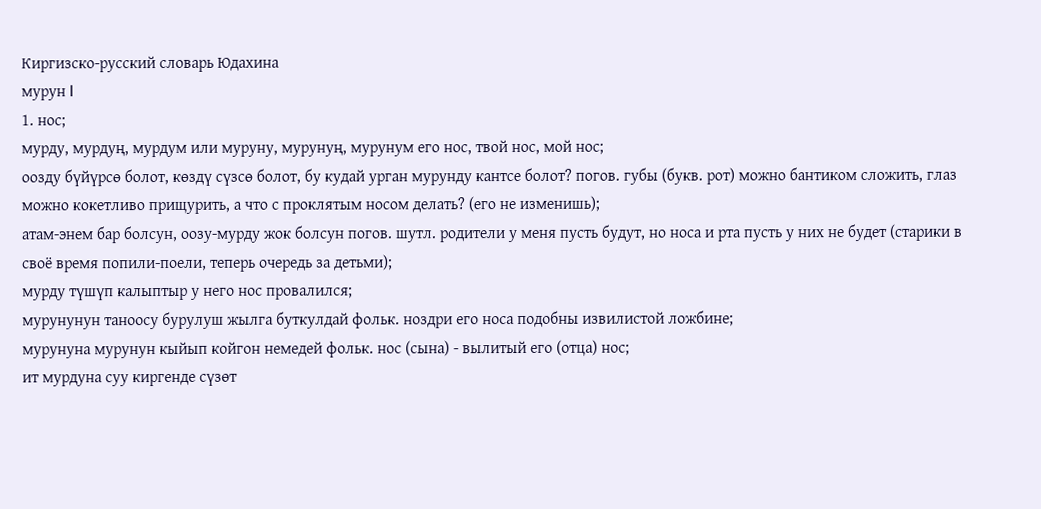Киргизско-русский словарь Юдахина
мурун I
1. нос;
мурду, мурдуң, мурдум или муруну, мурунуң, мурунум его нос, твой нос, мой нос;
оозду бүйүрсө болот, көздү сүзсө болот, бу кудай урган мурунду кантсе болот? погов. губы (букв. рот) можно бантиком сложить, глаз можно кокетливо прищурить, а что с проклятым носом делать? (его не изменишь);
атам-энем бар болсун, оозу-мурду жок болсун погов. шутл. родители у меня пусть будут, но носа и рта пусть у них не будет (старики в своё время попили-поели, теперь очередь за детьми);
мурду түшүп калыптыр у него нос провалился;
мурунунун таноосу бурулуш жылга буткулдай фольк. ноздри его носа подобны извилистой ложбине;
мурунуна мурунун кыйып койгон немедей фольк. нос (сына) - вылитый его (отца) нос;
ит мурдуна суу киргенде сүзөт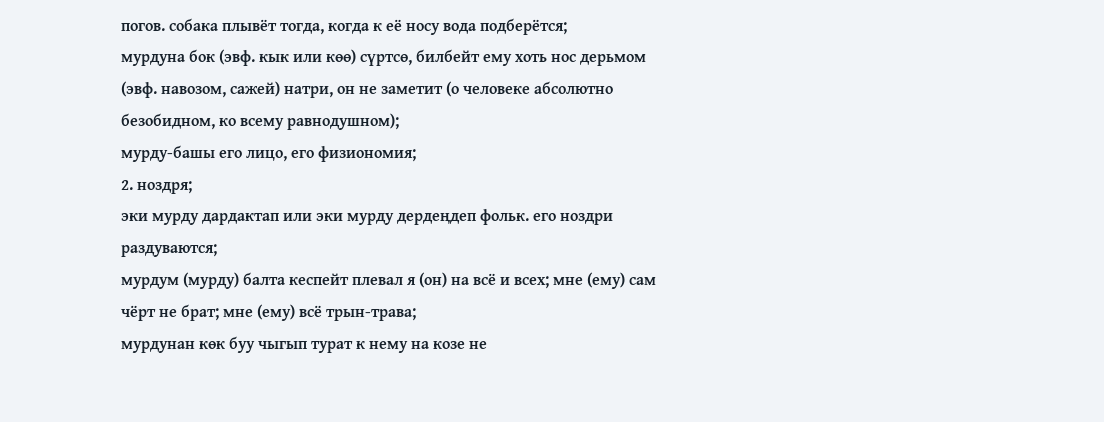погов. собака плывёт тогда, когда к её носу вода подберётся;
мурдуна бок (эвф. кык или көө) сүртсө, билбейт ему хоть нос дерьмом (эвф. навозом, сажей) натри, он не заметит (о человеке абсолютно безобидном, ко всему равнодушном);
мурду-башы его лицо, его физиономия;
2. ноздря;
эки мурду дардактап или эки мурду дердеңдеп фольк. его ноздри раздуваются;
мурдум (мурду) балта кеспейт плевал я (он) на всё и всех; мне (ему) сам чёрт не брат; мне (ему) всё трын-трава;
мурдунан көк буу чыгып турат к нему на козе не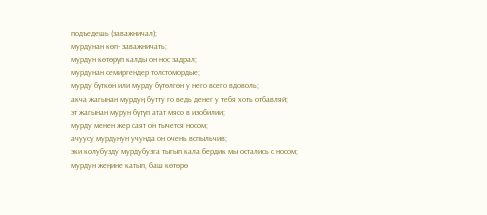подъедешь (заважничал);
мурдунан көп- заважничать;
мурдун көтөрүп калды он нос задрал;
мурдунан семиргендер толстомордые;
мурду бүткөн или мурду бүтөлгөн у него всего вдоволь;
акча жагынан мурдуң бутту го ведь денег у тебя хоть отбавляй;
эт жагынан мурун бүтүп атат мясо в изобилии;
мурду менен жер саят он тычется носом;
ачуусу мурдунун учунда он очень вспыльчив;
эки колубузду мурдубузга тыгып кала бердик мы остались с носом;
мурдун жеңине катып, баш көтөрө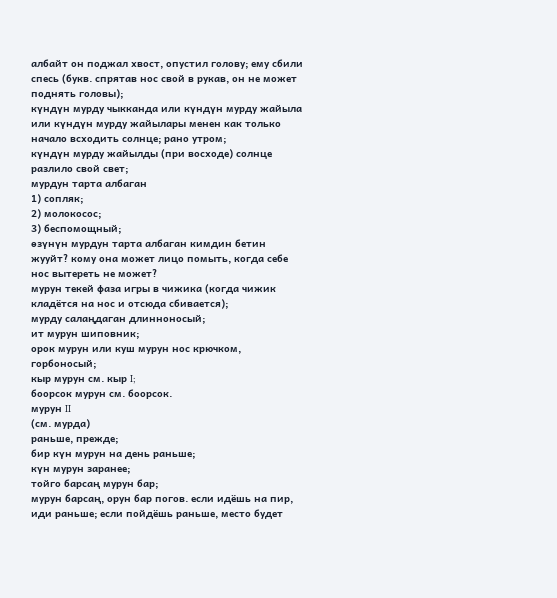албайт он поджал хвост, опустил голову; ему сбили спесь (букв. спрятав нос свой в рукав, он не может поднять головы);
күндүн мурду чыкканда или күндүн мурду жайыла или күндүн мурду жайылары менен как только начало всходить солнце; рано утром;
күндүн мурду жайылды (при восходе) солнце разлило свой свет;
мурдун тарта албаган
1) сопляк;
2) молокосос;
3) беспомощный;
өзүнүн мурдун тарта албаган кимдин бетин жууйт? кому она может лицо помыть, когда себе нос вытереть не может?
мурун текей фаза игры в чижика (когда чижик кладётся на нос и отсюда сбивается);
мурду салаңдаган длинноносый;
ит мурун шиповник;
орок мурун или куш мурун нос крючком, горбоносый;
кыр мурун см. кыр I;
боорсок мурун см. боорсок.
мурун II
(см. мурда)
раньше, прежде;
бир күн мурун на день раньше;
күн мурун заранее;
тойго барсаң мурун бар;
мурун барсаң, орун бар погов. если идёшь на пир, иди раньше; если пойдёшь раньше, место будет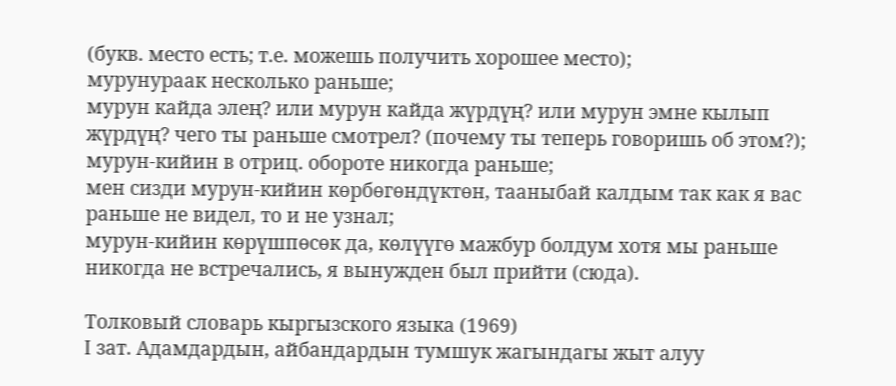(букв. место есть; т.е. можешь получить хорошее место);
мурунураак несколько раньше;
мурун кайда элең? или мурун кайда жүрдүң? или мурун эмне кылып жүрдүң? чего ты раньше смотрел? (почему ты теперь говоришь об этом?);
мурун-кийин в отриц. обороте никогда раньше;
мен сизди мурун-кийин көрбөгөндүктөн, тааныбай калдым так как я вас раньше не видел, то и не узнал;
мурун-кийин көрүшпөсөк да, көлүүгө мажбур болдум хотя мы раньше никогда не встречались, я вынужден был прийти (сюда).

Толковый словарь кыргызского языка (1969)
I зат. Адамдардын, айбандардын тумшук жагындагы жыт алуу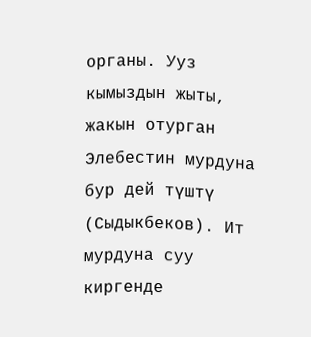органы. Ууз кымыздын жыты, жакын отурган Элебестин мурдуна бур дей түштү (Сыдыкбеков). Ит мурдуна суу киргенде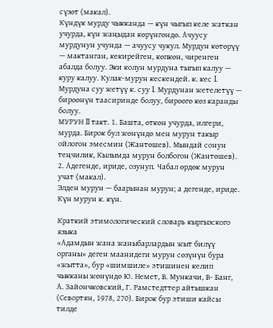сүзөт (макал).
Күндүк мурду чыкканда — күн чыгып келе жаткан учурда, күн жаңыдан көрүнгөндө. Ачуусу мурдунун учунда — ачуусу чукул. Мурдун көтөрүү — мактанган, кекирейген, көпкөн, чиренген абалда болуу. Эки колун мурдуна тыгып калуу — куру калуу. Кулак-мурун кескендей. к. кес I. Мурдуна суу жетүү к. суу I. Мурдунан жетелетүү — бирөөнүн таасиринде болуу, бирөөгө көз каранды болуу.
МУРУН II такт. 1. Башта, өткөн учурда, илгери, мурда. Бирок бул жөнүндө мен мурун такыр ойлогон эмесмин (Жантөшев). Мындай сонун теңчилик, Кылымда мурун болбогон (Жантөшев).
2. Адегенде, ириде, озунуп. Чабал өрдөк мурун учат (макал).
Элден мурун — баарынан мурун; а дегенде, ириде. Күн мурун к. күн.

Краткий этимологический словарь кыргызского языка
«Адамдын жана жаныбарлардын жыт билүү органы» деген маанидеги мурун сөзүнүн бура «жытта», бур «шимшиле» этишинен келип чыкканы жөнүндө Ю. Немет, В. Мункачи, В- Банг, А. Зайончковский, Г. Рамстедттер айтышкан (Севортян, 1978, 270). Бирок бур этиши кайсы тилде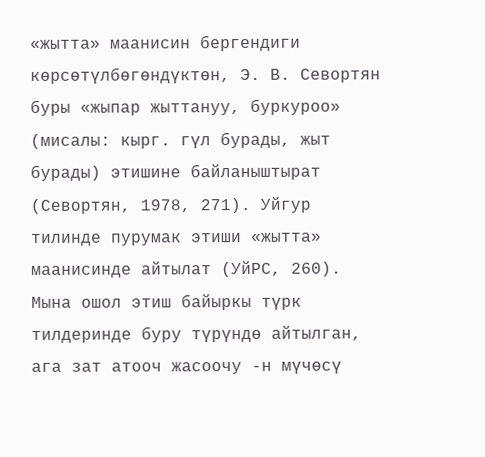«жытта» маанисин бергендиги көрсөтүлбөгөндүктөн, Э. В. Севортян буры «жыпар жыттануу, буркуроо» (мисалы: кырг. гүл бурады, жыт бурады) этишине байланыштырат (Севортян, 1978, 271). Уйгур тилинде пурумак этиши «жытта» маанисинде айтылат (УйРС, 260). Мына ошол этиш байыркы түрк тилдеринде буру түрүндө айтылган, ага зат атооч жасоочу -н мүчөсү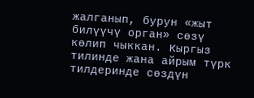жалганып, бурун «жыт билүүчү орган» сөзү көлип чыккан. Кыргыз тилинде жана айрым түрк тилдеринде сөздүн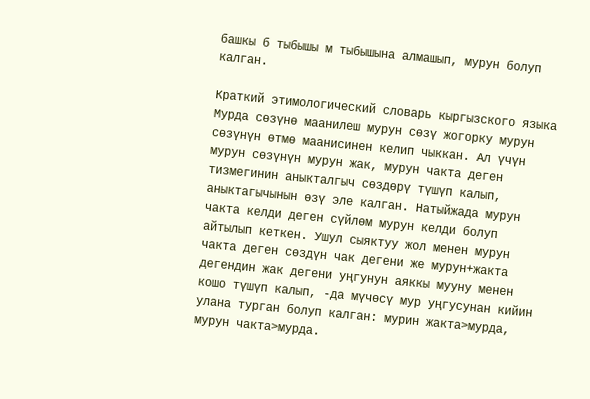башкы б тыбышы м тыбышына алмашып, мурун болуп калган.

Краткий этимологический словарь кыргызского языка
Мурда сөзүнө маанилеш мурун сөзү жогорку мурун сөзүнүн өтмө маанисинен келип чыккан. Ал үчүн мурун сөзүнүн мурун жак, мурун чакта деген тизмегинин аныкталгыч сөздөрү түшүп калып, аныктагычынын өзү эле калган. Натыйжада мурун чакта келди деген сүйлөм мурун келди болуп айтылып кеткен. Ушул сыяктуу жол менен мурун чакта деген сөздүн чак дегени же мурун+жакта дегендин жак дегени уңгунун аяккы мууну менен кошо түшүп калып, -да мүчөсү мур уңгусунан кийин улана турган болуп калган: мурин жакта>мурда, мурун чакта>мурда.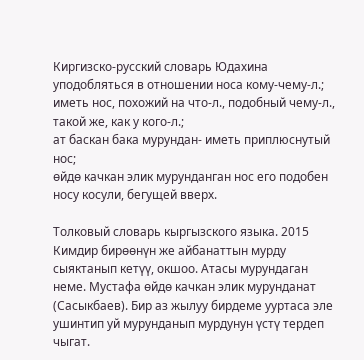Киргизско-русский словарь Юдахина
уподобляться в отношении носа кому-чему-л.; иметь нос, похожий на что-л., подобный чему-л., такой же, как у кого-л.;
ат баскан бака мурундан- иметь приплюснутый нос;
өйдө качкан элик мурунданган нос его подобен носу косули, бегущей вверх.

Толковый словарь кыргызского языка. 2015
Кимдир бирөөнүн же айбанаттын мурду сыяктанып кетүү, окшоо. Атасы мурундаган неме. Мустафа өйдө качкан элик мурунданат (Сасыкбаев). Бир аз жылуу бирдеме ууртаса эле ушинтип уй мурунданып мурдунун үстү тердеп чыгат.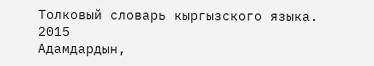Толковый словарь кыргызского языка. 2015
Адамдардын,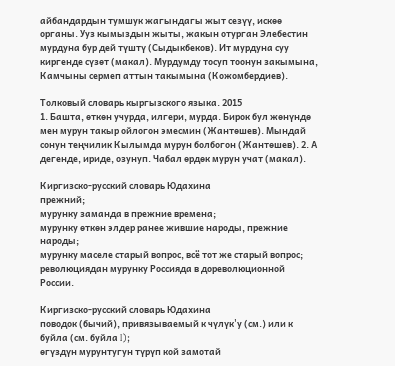айбандардын тумшук жагындагы жыт сезүү, искөө органы. Ууз кымыздын жыты, жакын отурган Элебестин мурдуна бур дей түштү (Сыдыкбеков). Ит мурдуна суу киргенде сүзөт (макал). Мурдумду тосуп тоонун закымына, Камчыны сермеп аттын такымына (Кожомбердиев).

Толковый словарь кыргызского языка. 2015
1. Башта, өткөн учурда, илгери, мурда. Бирок бул жөнүндө мен мурун такыр ойлогон эмесмин (Жантөшев). Мындай сонун теңчилик Кылымда мурун болбогон (Жантөшев). 2. А дегенде, ириде, озунуп. Чабал өрдөк мурун учат (макал).

Киргизско-русский словарь Юдахина
прежний;
мурунку заманда в прежние времена;
мурунку өткөн элдер ранее жившие народы, прежние народы;
мурунку маселе старый вопрос, всё тот же старый вопрос;
революциядан мурунку Россияда в дореволюционной России.

Киргизско-русский словарь Юдахина
поводок (бычий), привязываемый к чүлүк'у (см.) или к буйла (см. буйла I);
өгүздүн мурунтугун түрүп кой замотай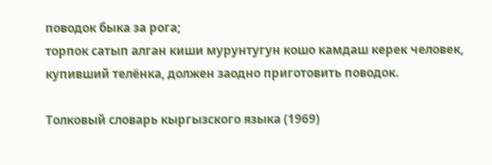поводок быка за рога;
торпок сатып алган киши мурунтугун кошо камдаш керек человек, купивший телёнка, должен заодно приготовить поводок.

Толковый словарь кыргызского языка (1969)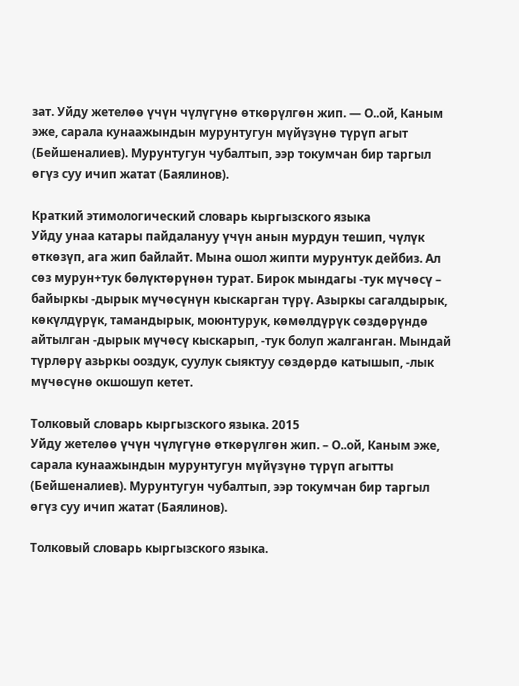зат. Уйду жетелөө үчүн чүлүгүнө өткөрүлгөн жип. — О..ой, Каным эже, сарала кунаажындын мурунтугун мүйүзүнө түрүп агыт (Бейшеналиев). Мурунтугун чубалтып, ээр токумчан бир таргыл өгүз суу ичип жатат (Баялинов).

Краткий этимологический словарь кыргызского языка
Уйду унаа катары пайдалануу үчүн анын мурдун тешип, чүлүк өткөзүп, ага жип байлайт. Мына ошол жипти мурунтук дейбиз. Ал сөз мурун+тук бөлүктөрүнөн турат. Бирок мындагы -тук мүчөсү – байыркы -дырык мүчөсүнүн кыскарган түрү. Азыркы сагалдырык, көкүлдүрүк, тамандырык, моюнтурук, көмөлдүрүк сөздөрүндө айтылган -дырык мүчөсү кыскарып, -тук болуп жалганган. Мындай түрлөрү азьркы ооздук, суулук сыяктуу сөздөрдө катышып, -лык мүчөсүнө окшошуп кетет.

Толковый словарь кыргызского языка. 2015
Уйду жетелөө үчүн чүлүгүнө өткөрүлгөн жип. – О..ой, Каным эже, сарала кунаажындын мурунтугун мүйүзүнө түрүп агытты (Бейшеналиев). Мурунтугун чубалтып, ээр токумчан бир таргыл өгүз суу ичип жатат (Баялинов).

Толковый словарь кыргызского языка.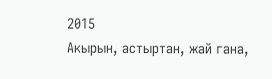2015
Акырын, астыртан, жай гана,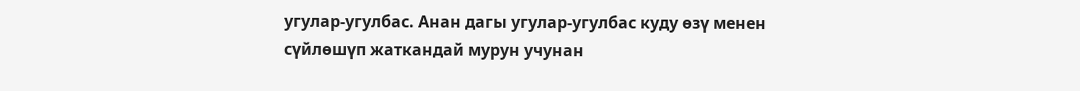угулар-угулбас. Анан дагы угулар-угулбас куду өзү менен сүйлөшүп жаткандай мурун учунан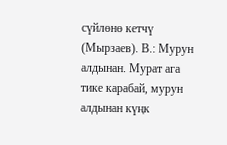сүйлөнө кетчү (Мырзаев). В.: Мурун алдынан. Мурат ага тике карабай, мурун алдынан күңк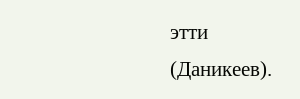этти (Даникеев).